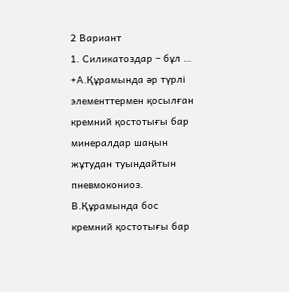2 Вариант
1. Силикатоздар – бұл …
+А.Құрамында әр түрлі элементтермен қосылған кремний қостотығы бар минералдар шаңын жұтудан туындайтын пневмокониоз.
В.Құрамында бос кремний қостотығы бар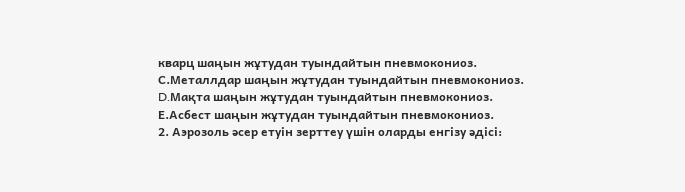кварц шаңын жұтудан туындайтын пневмокониоз.
С.Металлдар шаңын жұтудан туындайтын пневмокониоз.
D.Мақта шаңын жұтудан туындайтын пневмокониоз.
Е.Асбест шаңын жұтудан туындайтын пневмокониоз.
2. Аэрозоль әсер етуін зерттеу үшін оларды енгізу әдісі: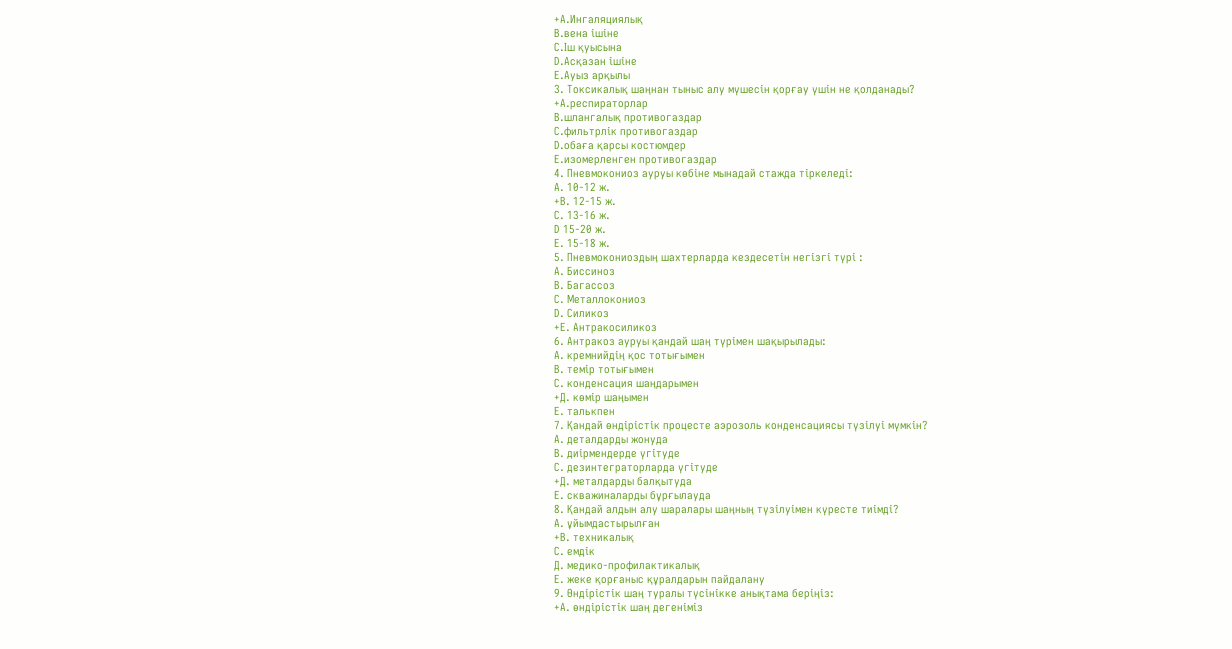+А.Ингаляциялық
В.вена ішіне
С.Іш қуысына
D.Асқазан ішіне
Е.Ауыз арқылы
3. Токсикалық шаңнан тыныс алу мүшесін қорғау үшін не қолданады?
+А.респираторлар
В.шлангалық противогаздар
С.фильтрлік противогаздар
D.обаға қарсы костюмдер
Е.изомерленген противогаздар
4. Пневмокониоз ауруы көбіне мынадай стажда тіркеледі:
А. 10-12 ж.
+В. 12-15 ж.
С. 13-16 ж.
D 15-20 ж.
Е. 15-18 ж.
5. Пневмокониоздың шахтерларда кездесетін негізгі түрі :
А. Биссиноз
В. Багассоз
С. Металлокониоз
D. Силикоз
+Е. Антракосиликоз
6. Антракоз ауруы қандай шаң түрiмен шақырылады:
А. кремнийдiң қос тотығымен
В. темiр тотығымен
С. конденсация шаңдарымен
+Д. көмiр шаңымен
Е. талькпен
7. Қандай өндірістік процесте аэрозоль конденсациясы түзілуі мүмкін?
А. деталдарды жонуда
В. диірмендерде үгітуде
С. дезинтеграторларда үгітуде
+Д. металдарды балқытуда
Е. скважиналарды бұрғылауда
8. Қандай алдын алу шаралары шаңның түзілуімен күресте тиімді?
А. ұйымдастырылған
+В. техникалық
С. емдік
Д. медико-профилактикалық
Е. жеке қорғаныс құралдарын пайдалану
9. Өндiрiстiк шаң туралы түсiнiкке анықтама берiңiз:
+А. өндiрiстiк шаң дегенiмiз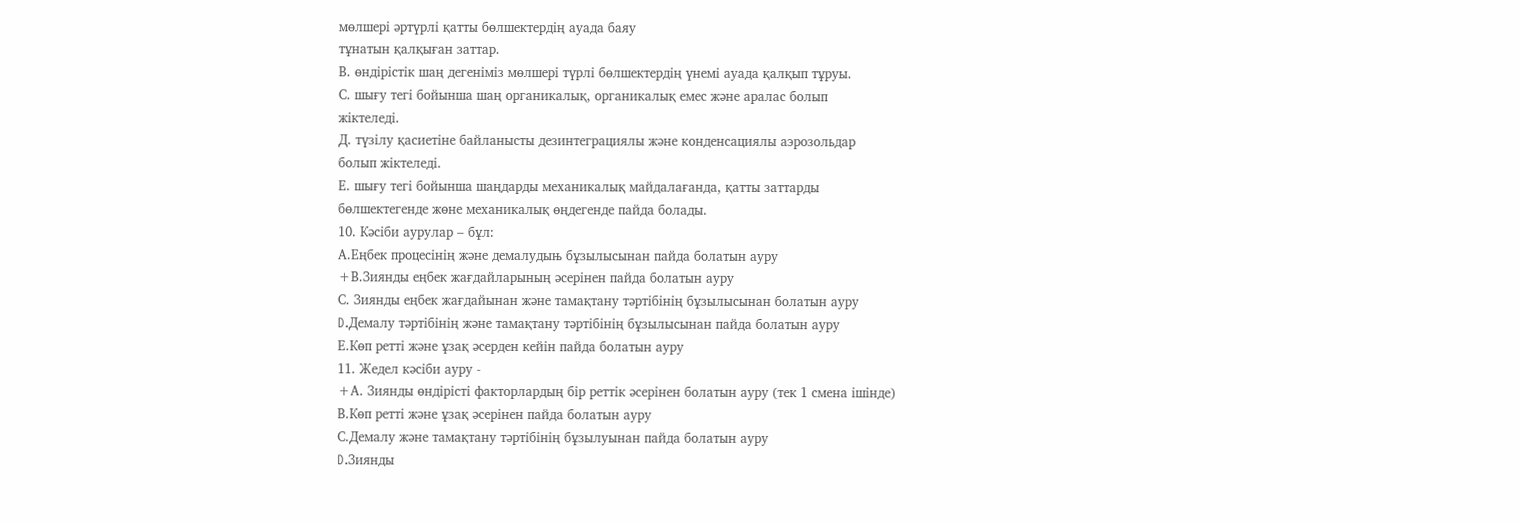мөлшерi әртүрлi қатты бөлшектердiң ауада баяу
тұнатын қалқыған заттар.
В. өндiрiстiк шаң дегенiмiз мөлшерi түрлi бөлшектердiң үнемi ауада қалқып тұруы.
С. шығу тегi бойынша шаң органикалық, органикалық емес және аралас болып
жiктеледi.
Д. түзiлу қасиетiне байланысты дезинтеграциялы және конденсациялы аэрозольдар
болып жiктеледi.
Е. шығу тегi бойынша шаңдарды механикалық майдалағанда, қатты заттарды
бөлшектегенде жөне механикалық өңдегенде пайда болады.
10. Кәсіби аурулар – бұл:
А.Еңбек процесінің және демалудыњ бұзылысынан пайда болатын ауру
+В.Зиянды еңбек жағдайларының әсерінен пайда болатын ауру
С. Зиянды еңбек жағдайынан және тамақтану тәртібінің бұзылысынан болатын ауру
D.Демалу тәртібінің және тамақтану тәртібінің бұзылысынан пайда болатын ауру
Е.Көп ретті және ұзақ әсерден кейін пайда болатын ауру
11. Жедел кәсіби ауру -
+А. Зиянды өндірісті факторлардың бір реттік әсерінен болатын ауру (тек 1 смена ішінде)
В.Көп ретті және ұзақ әсерінен пайда болатын ауру
С.Демалу және тамақтану тәртібінің бұзылуынан пайда болатын ауру
D.Зиянды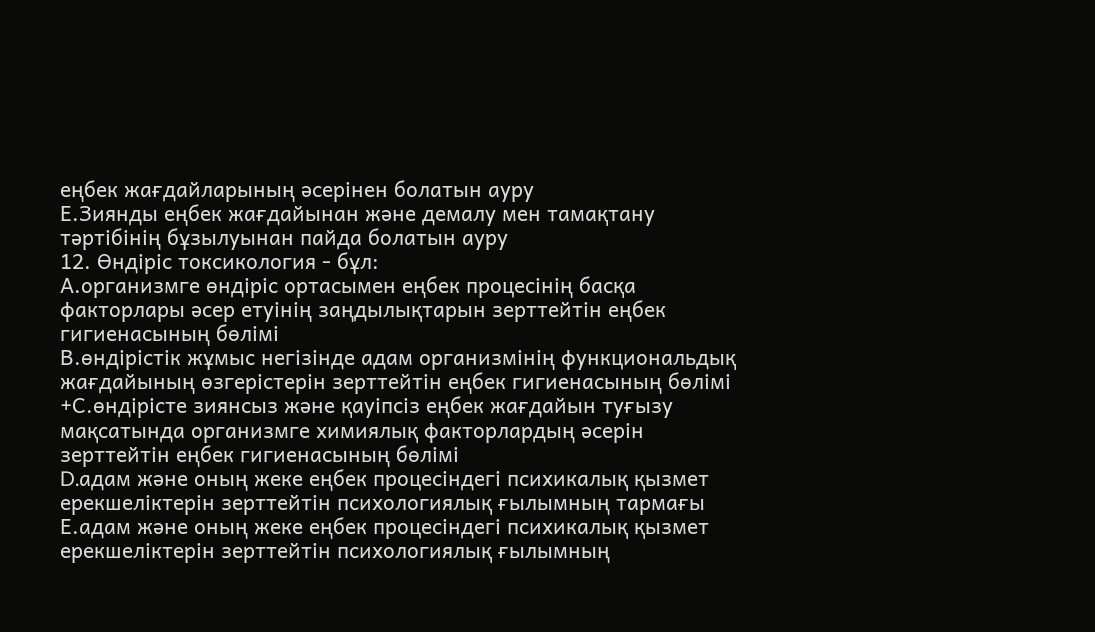еңбек жағдайларының әсерінен болатын ауру
Е.Зиянды еңбек жағдайынан және демалу мен тамақтану тәртібінің бұзылуынан пайда болатын ауру
12. Өндіріс токсикология - бұл:
А.организмге өндіріс ортасымен еңбек процесінің басқа факторлары әсер етуінің заңдылықтарын зерттейтін еңбек гигиенасының бөлімі
В.өндірістік жұмыс негізінде адам организмінің функциональдық жағдайының өзгерістерін зерттейтін еңбек гигиенасының бөлімі
+С.өндірісте зиянсыз және қауіпсіз еңбек жағдайын туғызу мақсатында организмге химиялық факторлардың әсерін зерттейтін еңбек гигиенасының бөлімі
D.адам және оның жеке еңбек процесіндегі психикалық қызмет ерекшеліктерін зерттейтін психологиялық ғылымның тармағы
Е.адам және оның жеке еңбек процесіндегі психикалық қызмет ерекшеліктерін зерттейтін психологиялық ғылымның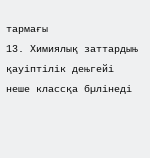тармағы
13. Химиялық заттардыњ қауіптілік дењгейі неше классқа бµлінеді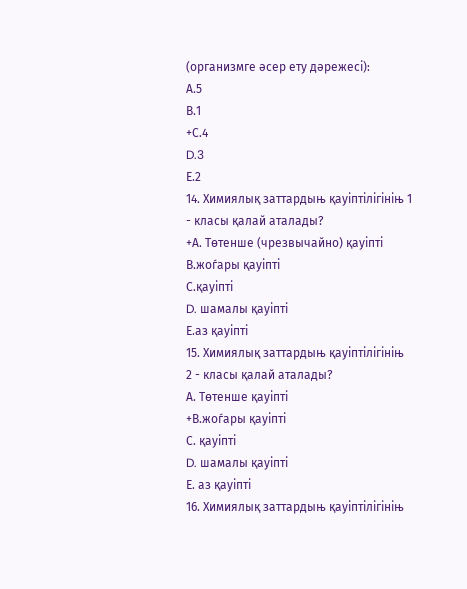(организмге әсер ету дәрежесі):
А.5
В.1
+С.4
D.3
Е.2
14. Химиялық заттардыњ қауіптілігініњ 1 - класы қалай аталады?
+А. Төтенше (чрезвычайно) қауіпті
В.жоѓары қауіпті
С.қауіпті
D. шамалы қауіпті
Е.аз қауіпті
15. Химиялық заттардыњ қауіптілігініњ 2 - класы қалай аталады?
А. Төтенше қауіпті
+В.жоѓары қауіпті
С. қауіпті
D. шамалы қауіпті
Е. аз қауіпті
16. Химиялық заттардыњ қауіптілігініњ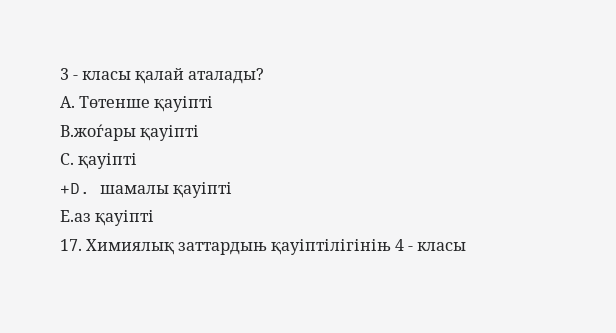3 - класы қалай аталады?
А. Төтенше қауіпті
В.жоѓары қауіпті
С. қауіпті
+D. шамалы қауіпті
Е.аз қауіпті
17. Химиялық заттардыњ қауіптілігініњ 4 - класы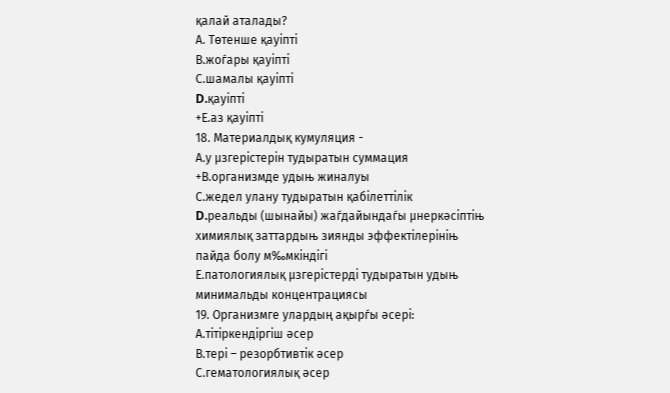қалай аталады?
А. Төтенше қауіпті
В.жоѓары қауіпті
С.шамалы қауіпті
D.қауіпті
+Е.аз қауіпті
18. Материалдық кумуляция -
А.у µзгерістерін тудыратын суммация
+В.организмде удыњ жиналуы
С.жедел улану тудыратын қабілеттілік
D.реальды (шынайы) жаѓдайындаѓы µнеркәсіптіњ химиялық заттардыњ зиянды эффектілерініњ пайда болу м‰мкіндігі
Е.патологиялық µзгерістерді тудыратын удыњ минимальды концентрациясы
19. Организмге улардың ақырѓы әсері:
А.тітіркендіргіш әсер
В.тері – резорбтивтік әсер
С.гематологиялық әсер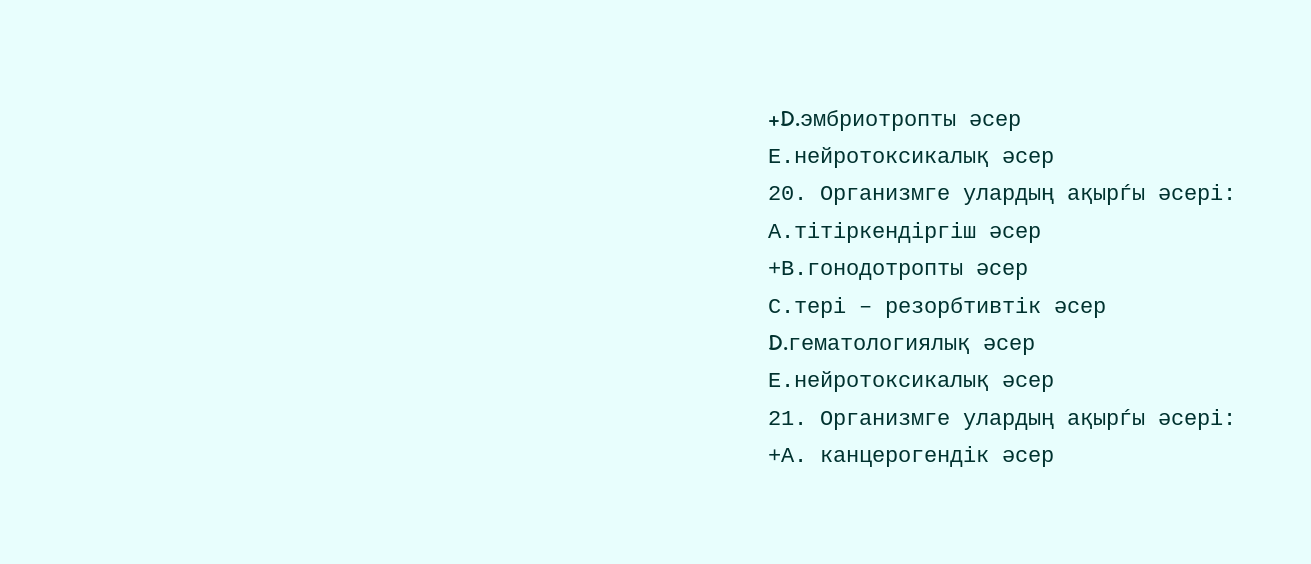+D.эмбриотропты әсер
Е.нейротоксикалық әсер
20. Организмге улардың ақырѓы әсері:
А.тітіркендіргіш әсер
+В.гонодотропты әсер
С.тері – резорбтивтік әсер
D.гематологиялық әсер
Е.нейротоксикалық әсер
21. Организмге улардың ақырѓы әсері:
+А. канцерогендік әсер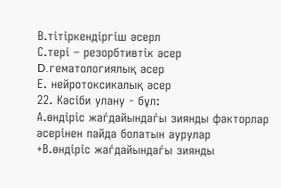В.тітіркендіргіш әсерл
С.тері – резорбтивтік әсер
D.гематологиялық әсер
Е. нейротоксикалық әсер
22. Кәсіби улану - бұл:
А.өндіріс жаѓдайындаѓы зиянды факторлар әсерінен пайда болатын аурулар
+В.өндіріс жаѓдайындаѓы зиянды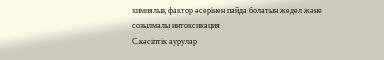химиялық фактор әсерінен пайда болатын жедел және созылмалы интоксикация
С.кәсіптік аурулар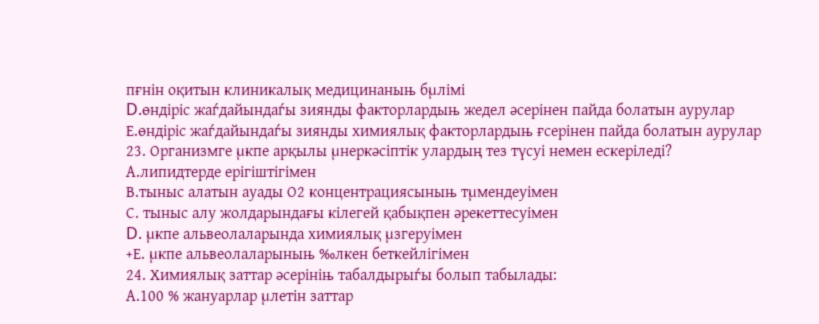пғнін оқитын клиникалық медицинаныњ бµлімі
D.өндіріс жаѓдайындаѓы зиянды факторлардыњ жедел әсерінен пайда болатын аурулар
Е.өндіріс жаѓдайындаѓы зиянды химиялық факторлардыњ ғсерінен пайда болатын аурулар
23. Организмге µкпе арқылы µнеркәсіптік улардың тез түсуі немен ескеріледі?
А.липидтерде ерігіштігімен
В.тыныс алатын ауады О2 концентрациясыныњ тµмендеуімен
С. тыныс алу жолдарындағы кілегей қабықпен әрекеттесуімен
D. µкпе альвеолаларында химиялық µзгеруімен
+Е. µкпе альвеолаларыныњ ‰лкен беткейлігімен
24. Химиялық заттар әсерініњ табалдырыѓы болып табылады:
А.100 % жануарлар µлетін заттар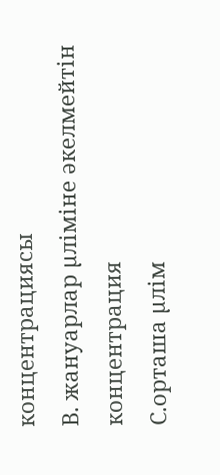концентрациясы
В. жануарлар µліміне әкелмейтін концентрация
С.орташа µлім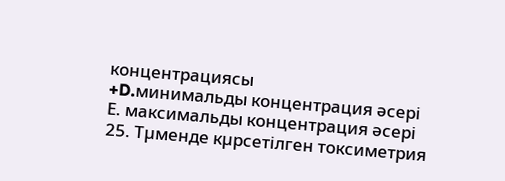концентрациясы
+D.минимальды концентрация әсері
Е. максимальды концентрация әсері
25. Тµменде кµрсетілген токсиметрия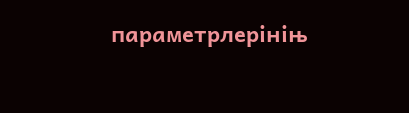параметрлерініњ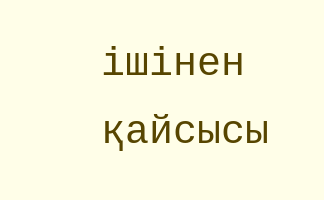ішінен қайсысы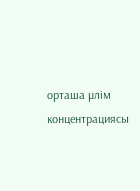орташа µлім концентрациясы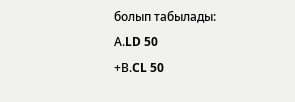болып табылады:
А.LD 50
+В.CL 50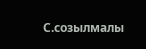С.созылмалы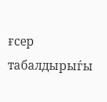ғсер табалдырыѓы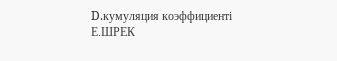D.кумуляция коэффициенті
Е.ШРЕК